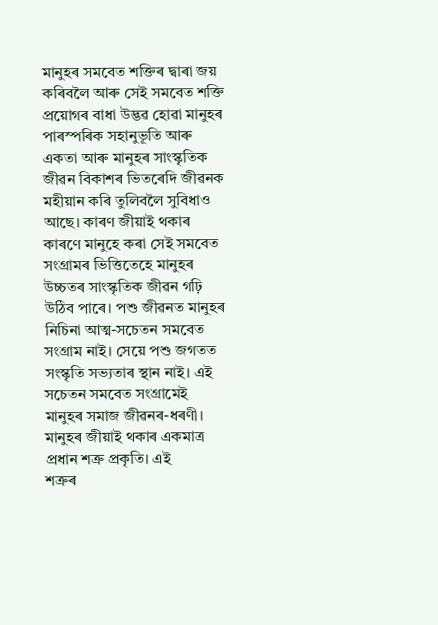মানুহৰ সমবেত শক্তিৰ দ্বাৰা জয় কৰিবলৈ আৰু সেই সমবেত শক্তি প্ৰয়োগৰ বাধা উদ্ভৱ হোৱা মানুহৰ পাৰস্পৰিক সহানুভূতি আৰু একতা আৰু মানুহৰ সাংস্কৃতিক জীৱন বিকাশৰ ভিতৰেদি জীৱনক মহীয়ান কৰি তুলিবলৈ সুবিধাও আছে। কাৰণ জীয়াই থকাৰ কাৰণে মানুহে কৰা সেই সমবেত সংগ্ৰামৰ ভিত্তিতেহে মানুহৰ উচ্চতৰ সাংস্কৃতিক জীৱন গঢ়ি উঠিব পাৰে। পশু জীৱনত মানুহৰ নিচিনা আত্ম-সচেতন সমবেত সংগ্ৰাম নাই। সেয়ে পশু জগতত সংস্কৃতি সভ্যতাৰ স্থান নাই। এই সচেতন সমবেত সংগ্ৰামেই মানুহৰ সমাজ জীৱনৰ-ধৰণী।
মানুহৰ জীয়াই থকাৰ একমাত্ৰ প্ৰধান শত্ৰু প্ৰকৃতি। এই
শত্ৰুৰ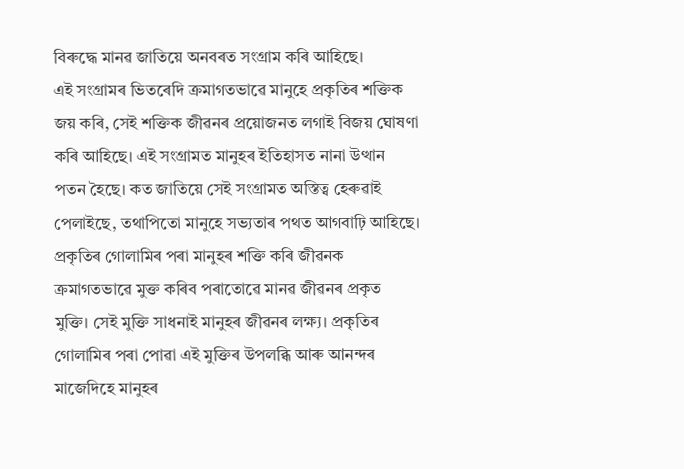বিৰুদ্ধে মানৱ জাতিয়ে অনবৰত সংগ্ৰাম কৰি আহিছে।
এই সংগ্ৰামৰ ভিতৰেদি ক্ৰমাগতভাৱে মানুহে প্ৰকৃতিৰ শক্তিক
জয় কৰি, সেই শক্তিক জীৱনৰ প্ৰয়োজনত লগাই বিজয় ঘোষণা
কৰি আহিছে। এই সংগ্ৰামত মানুহৰ ইতিহাসত নানা উত্থান
পতন হৈছে। কত জাতিয়ে সেই সংগ্ৰামত অস্তিত্ব হেৰুৱাই
পেলাইছে, তথাপিতো মানুহে সভ্যতাৰ পথত আগবাঢ়ি আহিছে।
প্ৰকৃতিৰ গোলামিৰ পৰা মানুহৰ শক্তি কৰি জীৱনক
ক্ৰমাগতভাৱে মুক্ত কৰিব পৰাতোৱে মানৱ জীৱনৰ প্ৰকৃত
মুক্তি। সেই মুক্তি সাধনাই মানুহৰ জীৱনৰ লক্ষ্য। প্ৰকৃতিৰ
গোলামিৰ পৰা পোৱা এই মুক্তিৰ উপলব্ধি আৰু আনন্দৰ
মাজেদিহে মানুহৰ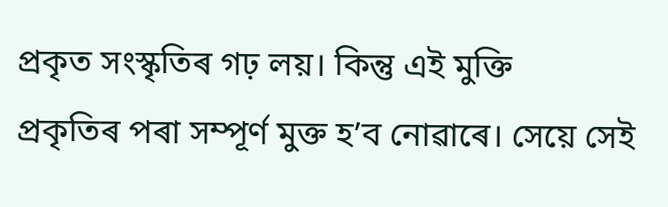প্ৰকৃত সংস্কৃতিৰ গঢ় লয়। কিন্তু এই মুক্তি
প্ৰকৃতিৰ পৰা সম্পূৰ্ণ মুক্ত হ’ব নোৱাৰে। সেয়ে সেই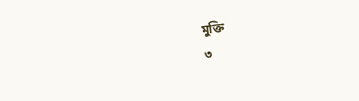মুক্তি
৩